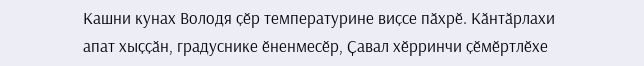Кашни кунах Володя ҫӗр температурине виҫсе пӑхрӗ. Кӑнтӑрлахи апат хыҫҫӑн, градуснике ӗненмесӗр, Ҫавал хӗрринчи ҫӗмӗртлӗхе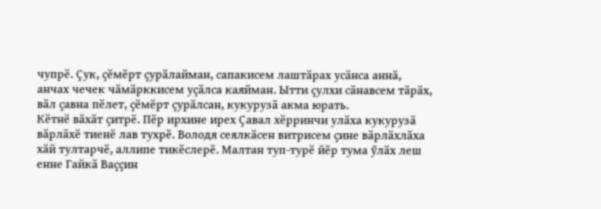чупрӗ. Ҫук, ҫӗмӗрт ҫурӑлайман, сапакисем лаштӑрах усӑнса аннӑ, анчах чечек чӑмӑрккисем уҫӑлса каяйман. Ытти ҫулхи сӑнавсем тӑрӑх, вӑл ҫавна пӗлет, ҫӗмӗрт ҫурӑлсан, кукурузӑ акма юрать.
Кӗтнӗ вӑхӑт ҫитрӗ. Пӗр ирхине ирех Ҫавал хӗрринчи улӑха кукурузӑ вӑрлӑхӗ тиенӗ лав тухрӗ. Володя сеялкӑсен витрисем ҫине вӑрлӑхлӑха хӑй тултарчӗ, аллипе тикӗслерӗ. Малтан туп-турӗ йӗр тума ӳлӑх леш енне Гайкӑ Ваҫҫин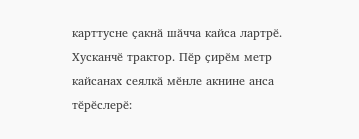карттусне ҫакнӑ шӑчча кайса лартрӗ. Хусканчӗ трактор. Пӗр ҫирӗм метр кайсанах сеялкӑ мӗнле акнине анса тӗрӗслерӗ: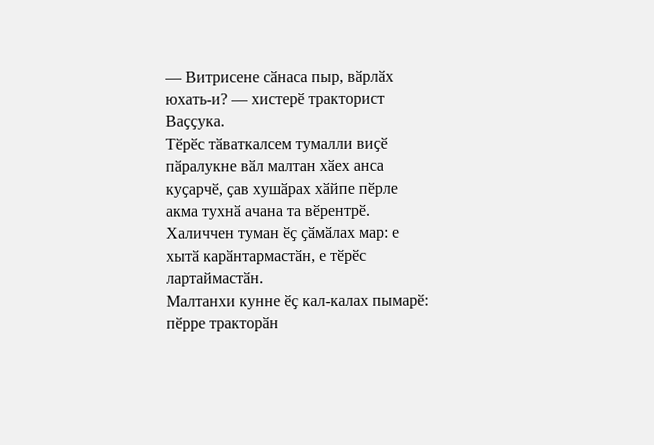— Витрисене сӑнаса пыр, вӑрлӑх юхать-и? — хистерӗ тракторист Ваҫҫука.
Тӗрӗс тӑваткалсем тумалли виҫӗ пӑралукне вӑл малтан хӑех анса куҫарчӗ, ҫав хушӑрах хӑйпе пӗрле акма тухнӑ ачана та вӗрентрӗ. Халиччен туман ӗҫ ҫӑмӑлах мар: е хытӑ карӑнтармастӑн, е тӗрӗс лартаймастӑн.
Малтанхи кунне ӗҫ кал-калах пымарӗ: пӗрре тракторӑн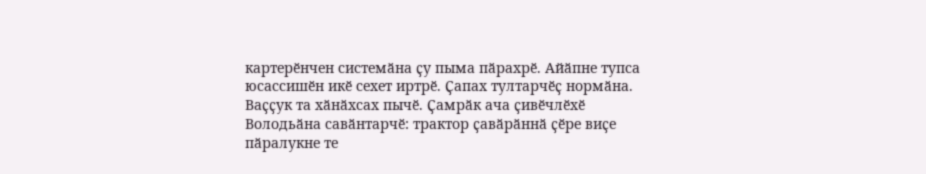картерӗнчен системӑна ҫу пыма пӑрахрӗ. Айӑпне тупса юсассишӗн икӗ сехет иртрӗ. Ҫапах тултарчӗҫ нормӑна. Ваҫҫук та хӑнӑхсах пычӗ. Ҫамрӑк ача ҫивӗчлӗхӗ Володьӑна савӑнтарчӗ: трактор ҫавӑрӑннӑ ҫӗре виҫе пӑралукне те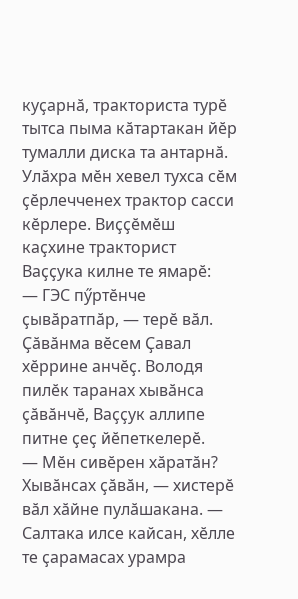куҫарнӑ, тракториста турӗ тытса пыма кӑтартакан йӗр тумалли диска та антарнӑ. Улӑхра мӗн хевел тухса сӗм ҫӗрлечченех трактор сасси кӗрлере. Виҫҫӗмӗш каҫхине тракторист Ваҫҫука килне те ямарӗ:
— ГЭС пӳртӗнче ҫывӑратпӑр, — терӗ вӑл. Ҫӑвӑнма вӗсем Ҫавал хӗррине анчӗҫ. Володя пилӗк таранах хывӑнса ҫӑвӑнчӗ, Ваҫҫук аллипе питне ҫеҫ йӗпеткелерӗ.
— Мӗн сивӗрен хӑратӑн? Хывӑнсах ҫӑвӑн, — хистерӗ вӑл хӑйне пулӑшакана. — Салтака илсе кайсан, хӗлле те ҫарамасах урамра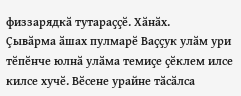физзарядкӑ тутараҫҫӗ. Хӑнӑх.
Ҫывӑрма ӑшах пулмарӗ Ваҫҫук улӑм ури тӗпӗнче юлнӑ улӑма темиҫе ҫӗклем илсе килсе хучӗ. Вӗсене урайне тӑсӑлса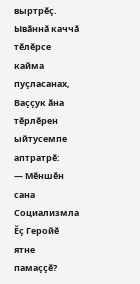выртрӗҫ. Ывӑннӑ каччӑ тӗлӗрсе кайма пуҫласанах, Ваҫҫук ӑна тӗрлӗрен ыйтусемпе аптратрӗ:
— Мӗншӗн сана Социализмла Ӗҫ Геройӗ ятне памаҫҫӗ?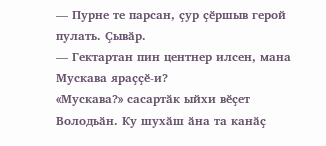— Пурне те парсан, ҫур ҫӗршыв герой пулать. Ҫывӑр.
— Гектартан пин центнер илсен, мана Мускава яраҫҫӗ-и?
«Мускава?» сасартӑк ыйхи вӗҫет Володьӑн. Ку шухӑш ӑна та канӑҫ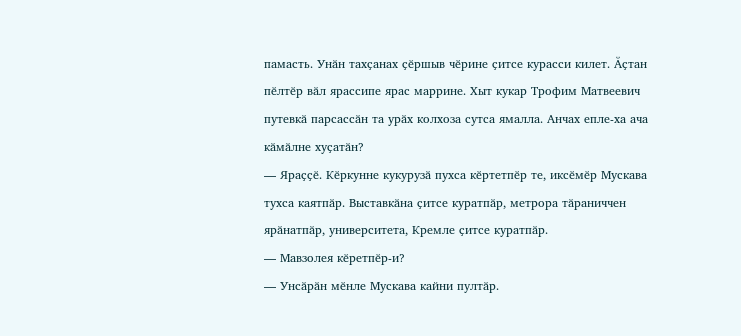памасть. Унӑн тахҫанах ҫӗршыв чӗрине ҫитсе курасси килет. Ӑҫтан пӗлтӗр вӑл ярассипе ярас маррине. Хыт кукар Трофим Матвеевич путевкӑ парсассӑн та урӑх колхоза сутса ямалла. Анчах епле-ха ача кӑмӑлне хуҫатӑн?
— Яраҫҫӗ. Кӗркунне кукурузӑ пухса кӗртетпӗр те, иксӗмӗр Мускава тухса каятпӑр. Выставкӑна ҫитсе куратпӑр, метрора тӑраниччен ярӑнатпӑр, университета, Кремле ҫитсе куратпӑр.
— Мавзолея кӗретпӗр-и?
— Унсӑрӑн мӗнле Мускава кайни пултӑр.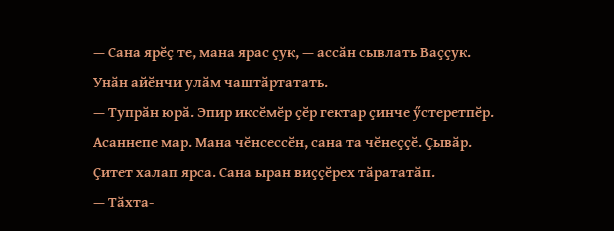— Сана ярӗҫ те, мана ярас ҫук, — ассӑн сывлать Ваҫҫук. Унӑн айӗнчи улӑм чаштӑртатать.
— Тупрӑн юрӑ. Эпир иксӗмӗр ҫӗр гектар ҫинче ӳстеретпӗр. Асаннепе мар. Мана чӗнсессӗн, сана та чӗнеҫҫӗ. Ҫывӑр. Ҫитет халап ярса. Сана ыран виҫҫӗрех тӑрататӑп.
— Тӑхта-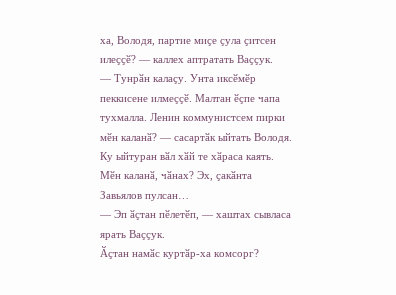ха, Володя, партие миҫе ҫула ҫитсен илеҫҫӗ? — каллех аптратать Ваҫҫук.
— Тунрӑн калаҫу. Унта иксӗмӗр пеккисене илмеҫҫӗ. Малтан ӗҫпе чапа тухмалла. Ленин коммунистсем пирки мӗн каланӑ? — сасартӑк ыйтать Володя. Ку ыйтуран вӑл хӑй те хӑраса каять. Мӗн каланӑ, чӑнах? Эх, ҫакӑнта Завьялов пулсан…
— Эп ӑҫтан пӗлетӗп, — хаштах сывласа ярать Ваҫҫук.
Ӑҫтан намӑс куртӑр-ха комсорг?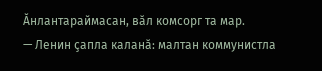Ӑнлантараймасан, вӑл комсорг та мар.
— Ленин ҫапла каланӑ: малтан коммунистла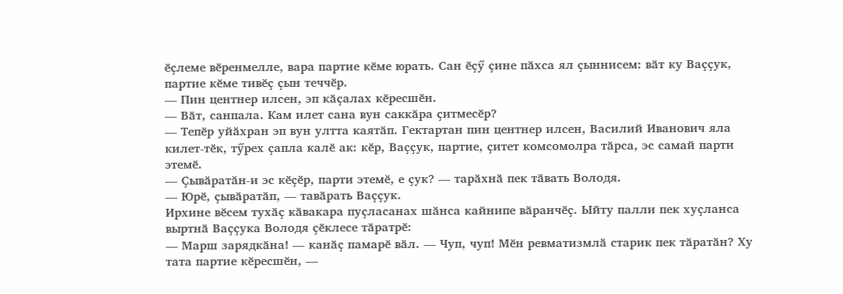ӗҫлеме вӗренмелле, вара партие кӗме юрать. Сан ӗҫӳ ҫине пӑхса ял ҫыннисем: вӑт ку Ваҫҫук, партие кӗме тивӗҫ ҫын теччӗр.
— Пин центнер илсен, эп кӑҫалах кӗресшӗн.
— Вӑт, санпала. Кам илет сана вун саккӑра ҫитмесӗр?
— Тепӗр уйӑхран эп вун ултта каятӑп. Гектартан пин центнер илсен, Василий Иванович яла килет-тӗк, тӳрех ҫапла калӗ ак: кӗр, Ваҫҫук, партие, ҫитет комсомолра тӑрса, эс самай парти этемӗ.
— Ҫывӑратӑн-и эс кӗҫӗр, парти этемӗ, е ҫук? — тарӑхнӑ пек тӑвать Володя.
— Юрӗ, ҫывӑратӑп, — тавӑрать Ваҫҫук.
Ирхине вӗсем тухӑҫ кӑвакара пуҫласанах шӑнса кайнипе вӑранчӗҫ. Ыйту палли пек хуҫланса выртнӑ Ваҫҫука Володя ҫӗклесе тӑратрӗ:
— Марш зарядкӑна! — канӑҫ памарӗ вӑл. — Чуп, чуп! Мӗн ревматизмлӑ старик пек тӑратӑн? Ху тата партие кӗресшӗн, —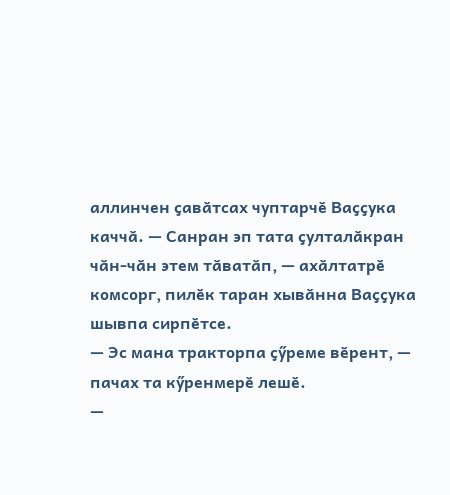аллинчен ҫавӑтсах чуптарчӗ Ваҫҫука каччӑ. — Санран эп тата ҫулталӑкран чӑн-чӑн этем тӑватӑп, — ахӑлтатрӗ комсорг, пилӗк таран хывӑнна Ваҫҫука шывпа сирпӗтсе.
— Эс мана тракторпа ҫӳреме вӗрент, — пачах та кӳренмерӗ лешӗ.
—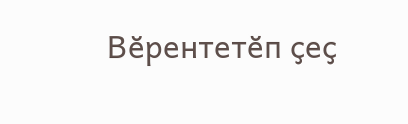Вӗрентетӗп ҫеҫ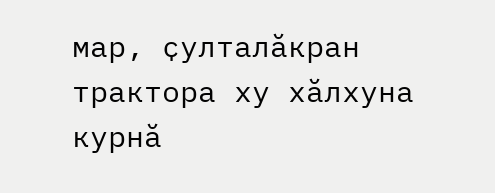мар, ҫулталӑкран трактора ху хӑлхуна курнӑ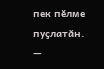пек пӗлме пуҫлатӑн.
—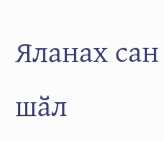Яланах сан шӑл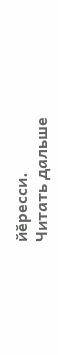йӗресси.
Читать дальше